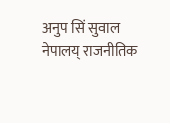अनुप सिं सुवाल
नेपालय् राजनीतिक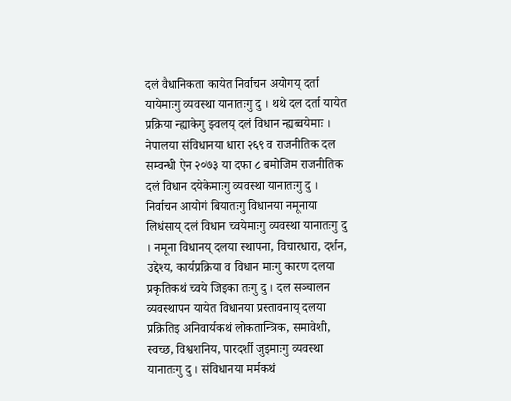दलं वैधानिकता कायेत निर्वाचन अयोगय् दर्ता यायेमाःगु व्यवस्था यानातःगु दु । थथे दल दर्ता यायेत प्रक्रिया न्ह्याकेगु झ्वलय् दलं विधान न्ह्यब्वयेमाः । नेपालया संविधानया धारा २६९ व राजनीतिक दल सम्वन्धी ऐन २०७३ या दफा ८ बमोजिम राजनीतिक दलं विधान दयेकेमाःगु व्यवस्था यानातःगु दु । निर्वाचन आयोगं बियातःगु विधानया नमूनाया लिधंसाय् दलं विधान च्वयेमाःगु व्यवस्था यानातःगु दु । नमूना विधानय् दलया स्थापना, विचारधारा, दर्शन, उद्देश्य, कार्यप्रक्रिया व विधान माःगु कारण दलया प्रकृतिकथं च्वये जिइका तःगु दु । दल सञ्चालन व्यवस्थापन यायेत विधानया प्रस्तावनाय् दलया प्रक्रितिइ अनिवार्यकथं लोकतान्त्रिक, समावेशी, स्वच्छ, विश्वशनिय, पारदर्शी जुइमाःगु व्यवस्था यानातःगु दु । संविधानया मर्मकथं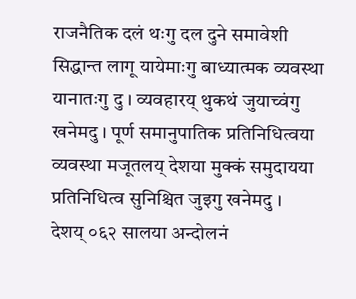राजनैतिक दलं थःगु दल दुने समावेशी सिद्धान्त लागू यायेमाःगु बाध्यात्मक व्यवस्था यानातःगु दु । व्यवहारय् थुकथं जुयाच्वंगु खनेमदु । पूर्ण समानुपातिक प्रतिनिधित्वया व्यवस्था मजूतलय् देशया मुक्कं समुदायया प्रतिनिधित्व सुनिश्चित जुइगु खनेमदु ।
देशय् ०६२ सालया अन्दोलनं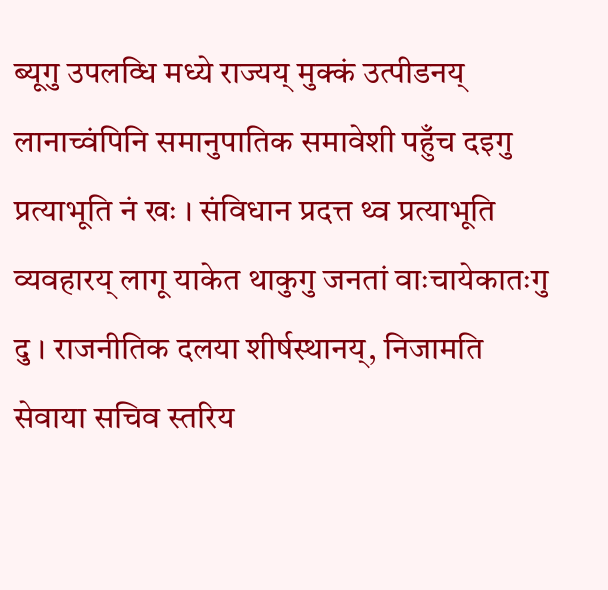ब्यूगु उपलव्धि मध्ये राज्यय् मुक्कं उत्पीडनय् लानाच्वंपिनि समानुपातिक समावेशी पहुँच दइगु प्रत्याभूति नं खः । संविधान प्रदत्त थ्व प्रत्याभूति व्यवहारय् लागू याकेत थाकुगु जनतां वाःचायेकातःगु दु । राजनीतिक दलया शीर्षस्थानय्, निजामति सेवाया सचिव स्तरिय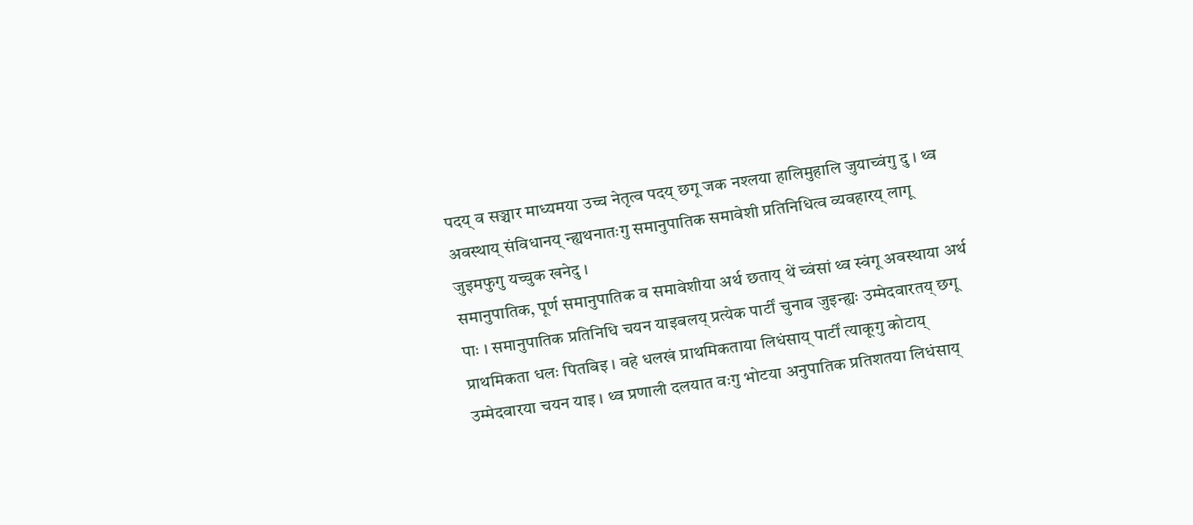पदय् व सञ्चार माध्यमया उच्च नेतृत्व पदय् छगू जक नश्लया हालिमुहालि जुयाच्वंगु दु । थ्व अवस्थाय् संविधानय् न्ह्यथनातःगु समानुपातिक समावेशी प्रतिनिधित्व व्यवहारय् लागू जुइमफुगु यच्चुक खनेदु ।
समानुपातिक, पूर्ण समानुपातिक व समावेशीया अर्थ छताय् थें च्वंसां थ्व स्वंगू अवस्थाया अर्थ पाः । समानुपातिक प्रतिनिधि चयन याइबलय् प्रत्येक पार्टीं चुनाव जुइन्ह्यः उम्मेदवारतय् छगू प्राथमिकता धलः पितबिइ । वहे धलखं प्राथमिकताया लिधंसाय् पार्टीं त्याकूगु कोटाय् उम्मेदवारया चयन याइ । थ्व प्रणाली दलयात वःगु भोटया अनुपातिक प्रतिशतया लिधंसाय्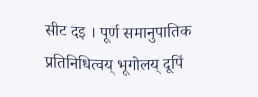सीट दइ । पूर्ण समानुपातिक प्रतिनिधित्वय् भूगोलय् दूपिं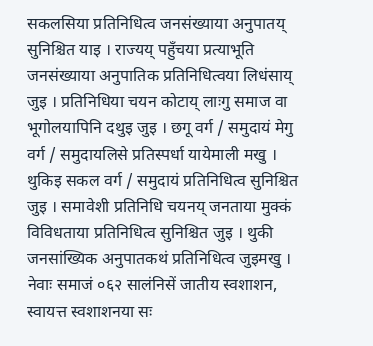सकलसिया प्रतिनिधित्व जनसंख्याया अनुपातय् सुनिश्चित याइ । राज्यय् पहुँचया प्रत्याभूति जनसंख्याया अनुपातिक प्रतिनिधित्वया लिधंसाय् जुइ । प्रतिनिधिया चयन कोटाय् लाःगु समाज वा भूगोलयापिनि दथुइ जुइ । छगू वर्ग / समुदायं मेगु वर्ग / समुदायलिसे प्रतिस्पर्धा यायेमाली मखु । थुकिइ सकल वर्ग / समुदायं प्रतिनिधित्व सुनिश्चित जुइ । समावेशी प्रतिनिधि चयनय् जनताया मुक्कं विविधताया प्रतिनिधित्व सुनिश्चित जुइ । थुकी जनसांख्यिक अनुपातकथं प्रतिनिधित्व जुइमखु ।
नेवाः समाजं ०६२ सालंनिसें जातीय स्वशाशन, स्वायत्त स्वशाशनया सः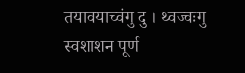तयावयाच्वंगु दु । थ्वज्वःगु स्वशाशन पूर्ण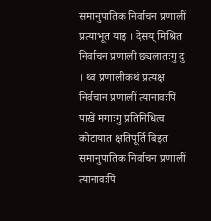समानुपातिक निर्वाचन प्रणालीं प्रत्याभूत याइ । देसय् मिश्रित निर्वाचन प्रणाली छ्यलातःगु दु । थ्व प्रणालीकथं प्रत्यक्ष निर्वचान प्रणालीं त्यानावःपिं पाखें मगाःगु प्रतिनिधित्व कोटायात क्षतिपूर्ति बिइत समानुपातिक निर्वाचन प्रणालीं त्यानावःपिं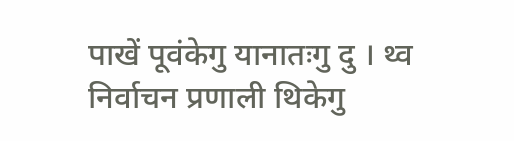पाखें पूवंकेगु यानातःगु दु । थ्व निर्वाचन प्रणाली थिकेगु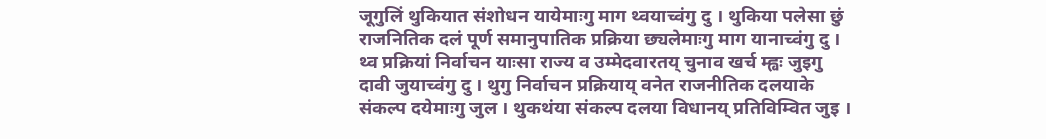जूगुलिं थुकियात संशोधन यायेमाःगु माग थ्वयाच्वंगु दु । थुकिया पलेसा छुं राजनितिक दलं पूर्ण समानुपातिक प्रक्रिया छ्यलेमाःगु माग यानाच्वंगु दु । थ्व प्रक्रियां निर्वाचन याःसा राज्य व उम्मेदवारतय् चुनाव खर्च म्ह्वः जुइगु दावी जुयाच्वंगु दु । थुगु निर्वाचन प्रक्रियाय् वनेत राजनीतिक दलयाके संकल्प दयेमाःगु जुल । थुकथंया संकल्प दलया विधानय् प्रतिविम्वित जुइ ।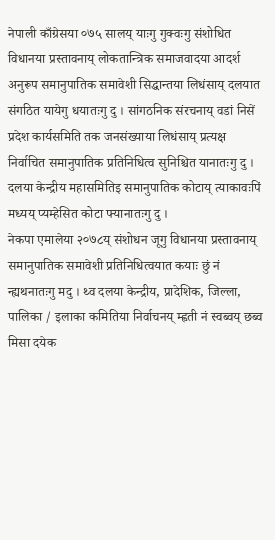नेपाली काँग्रेसया ०७५ सालय् याःगु गुक्वःगु संशोधित विधानया प्रस्तावनाय् लोकतान्त्रिक समाजवादया आदर्श अनुरूप समानुपातिक समावेशी सिद्धान्तया लिधंसाय् दलयात संगठित यायेगु धयातःगु दु । सांगठनिक संरचनाय् वडां निसें प्रदेश कार्यसमिति तक जनसंख्याया लिधंसाय् प्रत्यक्ष निर्वाचित समानुपातिक प्रतिनिधित्व सुनिश्चित यानातःगु दु । दलया केन्द्रीय महासमितिइ समानुपातिक कोटाय् त्याकावःपिं मध्यय् प्यम्हेसित कोटा फ्यानातःगु दु ।
नेकपा एमालेया २०७८य् संशोधन जूगु विधानया प्रस्तावनाय् समानुपातिक समावेशी प्रतिनिधित्वयात कयाः छुं नं न्ह्यथनातःगु मदु । थ्व दलया केन्द्रीय, प्रादेशिक, जिल्ला, पालिका / इलाका कमितिया निर्वाचनय् म्ह्वती नं स्वब्वय् छब्व मिसा दयेक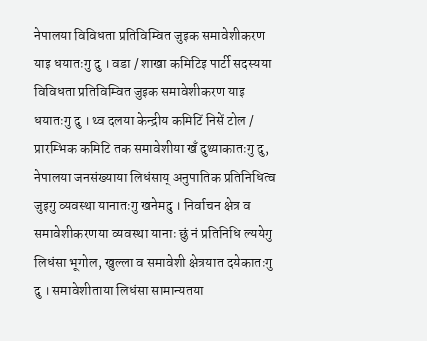नेपालया विविधता प्रतिविम्वित जुइक समावेशीकरण याइ धयातःगु दु । वडा / शाखा कमिटिइ पार्टी सदस्यया विविधता प्रतिविम्वित जुइक समावेशीकरण याइ धयातःगु दु । थ्व दलया केन्द्रीय कमिटिं निसें टोल / प्रारम्भिक कमिटि तक समावेशीया खँ दुथ्याकातःगु दु, नेपालया जनसंख्याया लिधंसाय् अनुपातिक प्रतिनिधित्व जुइगु व्यवस्था यानातःगु खनेमदु । निर्वाचन क्षेत्र व समावेशीकरणया व्यवस्था यानाः छुं नं प्रतिनिधि ल्ययेगु लिधंसा भूगोल, खुल्ला व समावेशी क्षेत्रयात दयेकातःगु दु । समावेशीताया लिधंसा सामान्यतया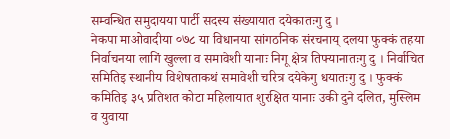सम्वन्धित समुदायया पार्टी सदस्य संख्यायात दयेकातःगु दु ।
नेकपा माओवादीया ०७८ या विधानया सांगठनिक संरचनाय् दलया फुक्कं तहया निर्वाचनया लागिं खुल्ला व समावेशी यानाः निगू क्षेत्र तिफ्यानातःगु दु । निर्वाचित समितिइ स्थानीय विशेषताकथं समावेशी चरित्र दयेकेगु धयातःगु दु । फुक्कं कमितिइ ३५ प्रतिशत कोटा महिलायात शुरक्षित यानाः उकी दुने दलित, मुस्लिम व युवाया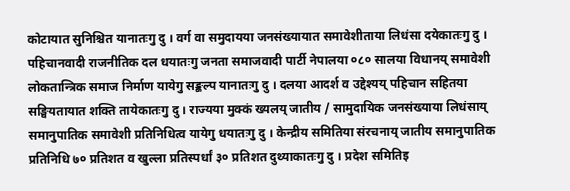कोटायात सुनिश्चित यानातःगु दु । वर्ग वा समुदायया जनसंख्यायात समावेशीताया लिधंसा दयेकातःगु दु ।
पहिचानवादी राजनीतिक दल धयातःगु जनता समाजवादी पार्टी नेपालया ०८० सालया विधानय् समावेशी लोकतान्त्रिक समाज निर्माण यायेगु सङ्कल्प यानातःगु दु । दलया आदर्श व उद्देश्यय् पहिचान सहितया सङ्घियतायात शक्ति तायेकातःगु दु । राज्यया मुक्कं ख्यलय् जातीय / सामुदायिक जनसंख्याया लिधंसाय् समानुपातिक समावेशी प्रतिनिधित्व यायेगु धयातःगु दु । केन्द्रीय समितिया संरचनाय् जातीय समानुपातिक प्रतिनिधि ७० प्रतिशत व खुल्ला प्रतिस्पर्धां ३० प्रतिशत दुथ्याकातःगु दु । प्रदेश समितिइ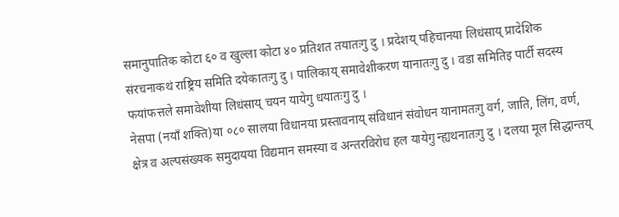समानुपातिक कोटा ६० व खुल्ला कोटा ४० प्रतिशत तयातःगु दु । प्रदेशय् पहिचानया लिधंसाय् प्रादेशिक संरचनाकथं राष्ट्रिय समिति दयेकातःगु दु । पालिकाय् समावेशीकरण यानातःगु दु । वडा समितिइ पार्टी सदस्य फयांफत्तले समावेशीया लिधंसाय् चयन यायेगु धयातःगु दु ।
नेसपा (नयाँ शक्ति)या ०८० सालया विधानया प्रस्तावनाय् संविधानं संवोधन यानामतःगु वर्ग, जाति, लिंग, वर्ण, क्षेत्र व अल्पसंख्यक समुदायया विद्यमान समस्या व अन्तरविरोध हल यायेगु न्ह्यथनातःगु दु । दलया मूल सिद्धान्तय्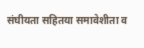संघीयता सहितया समावेशीता व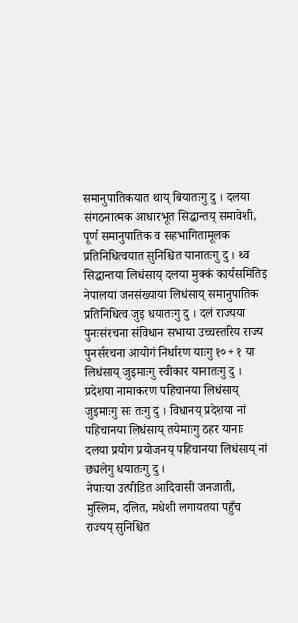समानुपातिकयात थाय् बियातःगु दु । दलया संगठनात्मक आधारभूत सिद्धान्तय् समावेशी, पूर्ण समानुपातिक व सहभागितामूलक प्रतिनिधित्वयात सुनिश्चित यानातःगु दु । थ्व सिद्धान्तया लिधंसाय् दलया मुक्कं कार्यसमितिइ नेपालया जनसंख्याया लिधंसाय् समानुपातिक प्रतिनिधित्व जुइ धयातःगु दु । दलं राज्यया पुनःसंरचना संविधान सभाया उच्चस्तरिय राज्य पुनर्सरचना आयोगं निर्धारण याःगु १०+ १ या लिधंसाय् जुइमाःगु स्वीकार यानातःगु दु । प्रदेशया नामाकरण पहिचानया लिधंसाय् जुइमाःगु सः तःगु दु । विधानय् प्रदेशया नां पहिचानया लिधंसाय् तयेमाःगु ठहर यानाः दलया प्रयोग प्रयोजनय् पहिचानया लिधंसाय् नां छ्यलेगु धयातःगु दु ।
नेपाःया उत्पीडित आदिवासी जनजाती, मुस्लिम, दलित, मधेशी लगायतया पहुँच राज्यय् सुनिश्चित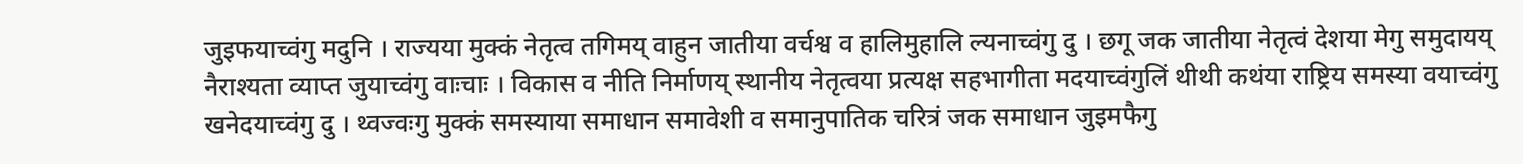जुइफयाच्वंगु मदुनि । राज्यया मुक्कं नेतृत्व तगिमय् वाहुन जातीया वर्चश्व व हालिमुहालि ल्यनाच्वंगु दु । छगू जक जातीया नेतृत्वं देशया मेगु समुदायय् नैराश्यता व्याप्त जुयाच्वंगु वाःचाः । विकास व नीति निर्माणय् स्थानीय नेतृत्वया प्रत्यक्ष सहभागीता मदयाच्वंगुलिं थीथी कथंया राष्ट्रिय समस्या वयाच्वंगु खनेदयाच्वंगु दु । थ्वज्वःगु मुक्कं समस्याया समाधान समावेशी व समानुपातिक चरित्रं जक समाधान जुइमफैगु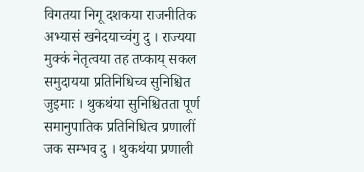विगतया निगू दशकया राजनीतिक अभ्यासं खनेदयाच्वंगु दु । राज्यया मुक्कं नेतृत्वया तह तप्काय् सकल समुदायया प्रतिनिधिच्व सुनिश्चित जुइमाः । थुकथंया सुनिश्चितता पूर्ण समानुपातिक प्रतिनिधित्व प्रणालीं जक सम्भव दु । थुकथंया प्रणाली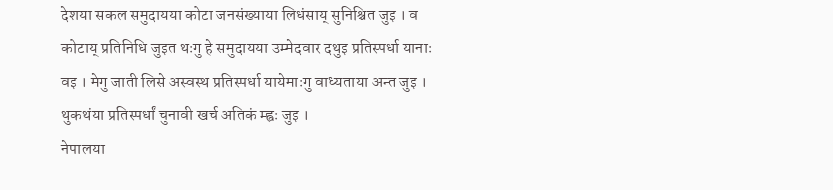देशया सकल समुदायया कोटा जनसंख्याया लिधंसाय् सुनिश्चित जुइ । व कोटाय् प्रतिनिधि जुइत थःगु हे समुदायया उम्मेदवार दथुइ प्रतिस्पर्धा यानाः वइ । मेगु जाती लिसे अस्वस्थ प्रतिस्पर्धा यायेमाःगु वाध्यताया अन्त जुइ । थुकथंया प्रतिस्पर्धां चुनावी खर्च अतिकं म्ह्वः जुइ ।
नेपालया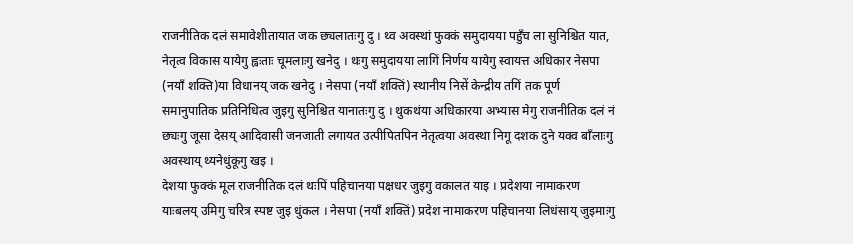राजनीतिक दलं समावेशीतायात जक छ्यलातःगु दु । थ्व अवस्थां फुक्कं समुदायया पहुँच ला सुनिश्चित यात, नेतृत्व विकास यायेगु ह्वःताः चूमलाःगु खनेदु । थःगु समुदायया लागिं निर्णय यायेगु स्वायत्त अधिकार नेसपा (नयाँ शक्ति)या विधानय् जक खनेदु । नेसपा (नयाँ शक्तिं) स्थानीय निसें केन्द्रीय तगिं तक पूर्ण समानुपातिक प्रतिनिधित्व जुइगु सुनिश्चित यानातःगु दु । थुकथंया अधिकारया अभ्यास मेगु राजनीतिक दलं नं छ्यःगु जूसा देसय् आदिवासी जनजाती लगायत उत्पीपितपिन नेतृत्वया अवस्था निगू दशक दुने यक्व बाँलाःगु अवस्थाय् थ्यनेधुंकूगु खइ ।
देशया फुक्कं मूल राजनीतिक दलं थःपिं पहिचानया पक्षधर जुइगु वकालत याइ । प्रदेशया नामाकरण याःबलय् उमिगु चरित्र स्पष्ट जुइ धुंकल । नेसपा (नयाँ शक्तिं) प्रदेश नामाकरण पहिचानया लिधंसाय् जुइमाःगु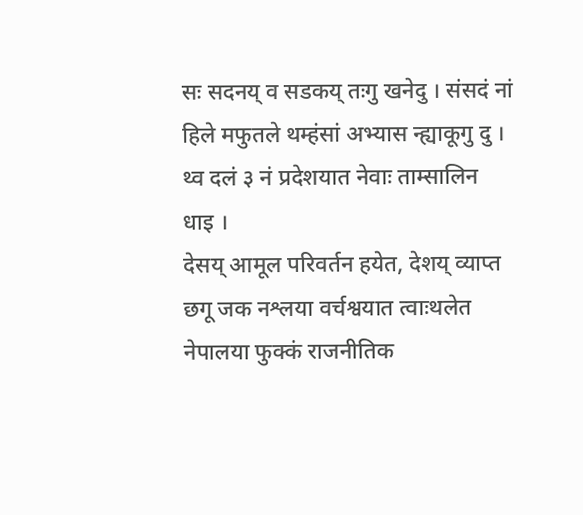सः सदनय् व सडकय् तःगु खनेदु । संसदं नां हिले मफुतले थम्हंसां अभ्यास न्ह्याकूगु दु । थ्व दलं ३ नं प्रदेशयात नेवाः ताम्सालिन धाइ ।
देसय् आमूल परिवर्तन हयेत, देशय् व्याप्त छगू जक नश्लया वर्चश्वयात त्वाःथलेत नेपालया फुक्कं राजनीतिक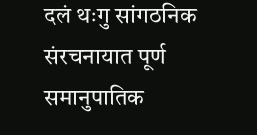दलं थःगु सांगठनिक संरचनायात पूर्ण समानुपातिक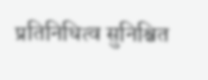प्रतिनिधित्व सुनिश्चित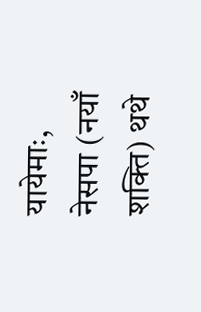यायेमाः, नेसपा (नयाँ शक्ति) थथे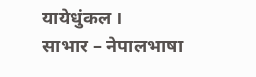यायेधुंकल ।
साभार – नेपालभाषा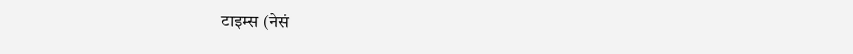टाइम्स (नेसं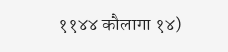११४४ कौलागा १४)